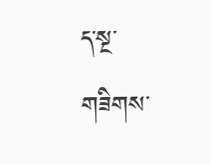ད་སྔ་གཟིགས་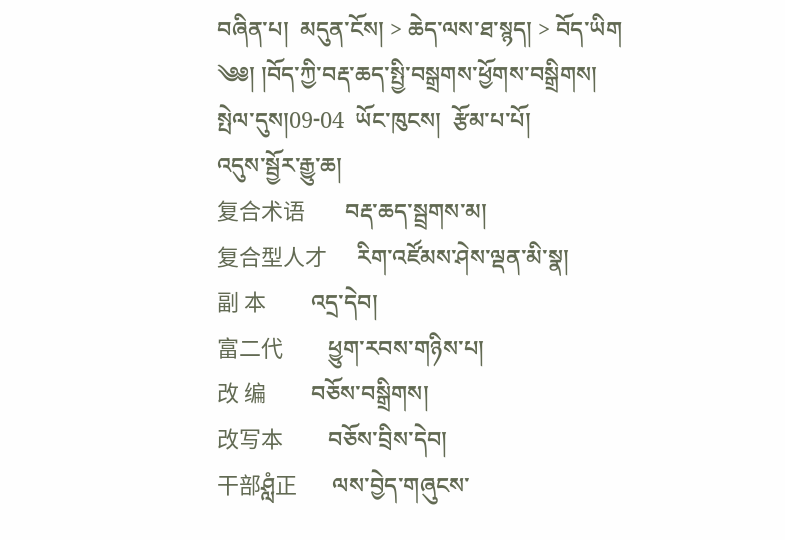བཞིན་པ།  མདུན་ངོས། > ཆེད་ལས་ཐ་སྙད། > བོད་ཡིག
༄༅། །བོད་ཀྱི་བརྡ་ཆད་སྤྱི་བསྒྲགས་ཕྱོགས་བསྒྲིགས།
སྤེལ་དུས།09-04  ཡོང་ཁུངས།  རྩོམ་པ་པོ།
འདུས་སྦྱོར་རྒྱུ་ཆ།
复合术语        བརྡ་ཆད་སྦྲགས་མ།
复合型人才      རིག་འཛོམས་ཤེས་ལྡན་མི་སྣ།
副 本         འདྲ་དེབ།
富二代         ཕྱུག་རབས་གཉིས་པ།
改 编         བཅོས་བསྒྲིགས།
改写本         བཅོས་བྲིས་དེབ།
干部ཤླཾ正       ལས་བྱེད་གཞུངས་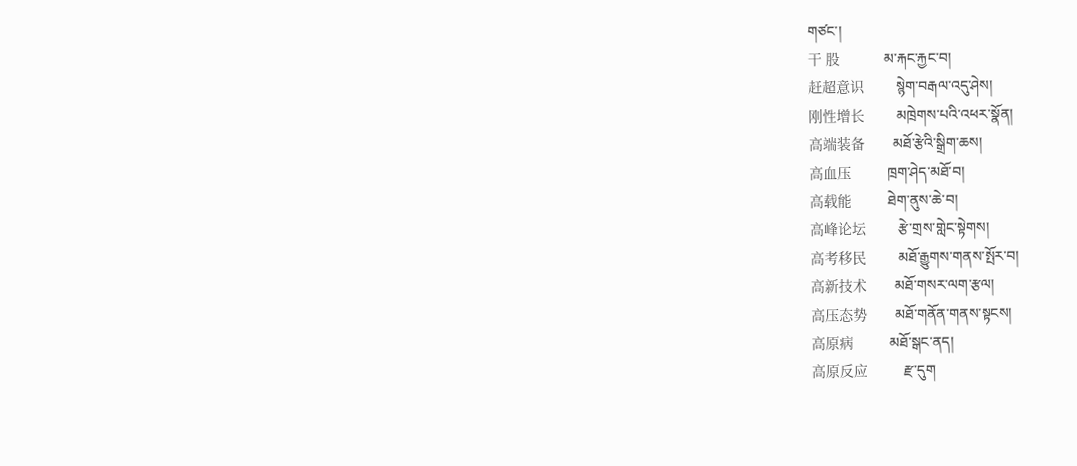གཙང་།
干 股           མ་རྐང་རྐྱང་བ།
赶超意识        སྙེག་བརྒལ་འདུ་ཤེས།
刚性增长        མཁྲེགས་པའི་འཕར་སྣོན།
高端装备       མཐོ་རྩེའི་སྒྲིག་ཆས།
高血压         ཁྲག་ཤེད་མཐོ་བ།
高载能         ཐེག་ནུས་ཆེ་བ།
高峰论坛        རྩེ་གྲས་གླེང་སྟེགས།
高考移民        མཐོ་རྒྱུགས་གནས་སྤོར་བ།
高新技术       མཐོ་གསར་ལག་རྩལ།
高压态势       མཐོ་གནོན་གནས་སྟངས།
高原病         མཐོ་སྒང་ནད།
高原反应         རྫ་དུག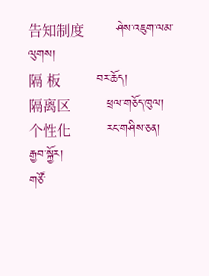告知制度        ཤེས་འཇུག་ལམ་ལུགས།
隔 板         བར་ཆོད།
隔离区         ཕྲལ་གཅོད་ཁུལ།
个性化         རང་གཤིས་ཅན།
རྒྱབ་སྐྱོར།
གཙོ་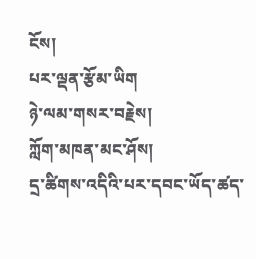ངོས།
པར་ལྡན་རྩོམ་ཡིག
ཉེ་ལམ་གསར་བརྗེས།
ཀློག་མཁན་མང་ཤོས།
དྲ་ཚིགས་འདིའི་པར་དབང་ཡོད་ཚད་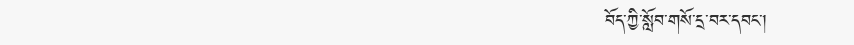བོད་ཀྱི་སློབ་གསོ་དྲ་བར་དབང་།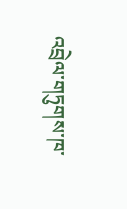འབྲེལ་གཏུགས་ཁ་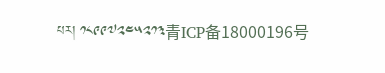པར། ༡༨༩༩༧༢༤༥༢༡༣青ICP备18000196号